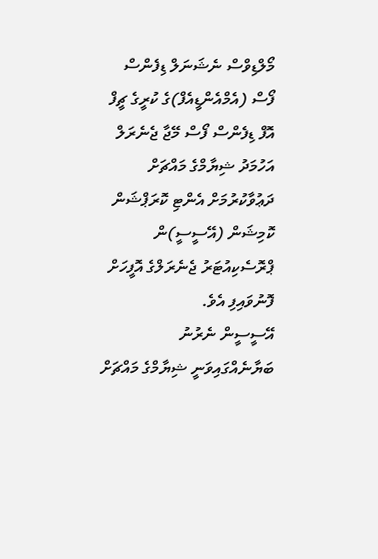މޯލްޑިވްސް ނެޝަނަލް ޑިފެންސް ފޯސް (އެމްއެންޑީއެފް)ގެ ކުރީގެ ޗީފް އޮފް ޑިފެންސް ފޯސް މޭޖާ ޖެނެރަލް އަހުމަދު ޝިޔާމްގެ މައްޗަށް ދަޢުވާކުރުމަށް އެންޓި ކޮރަޕްޝަން ކޮމިޝަން (އޭސީސީ)ން ޕްރޮސެކިއުޓަރު ޖެނެރަލްގެ އޮފީހަށް ފޮނުވައިފި އެވެ.
އޭސީސީން ނެރުނު ބަޔާނެއްގައިވަނީ ޝިޔާމްގެ މައްޗަށް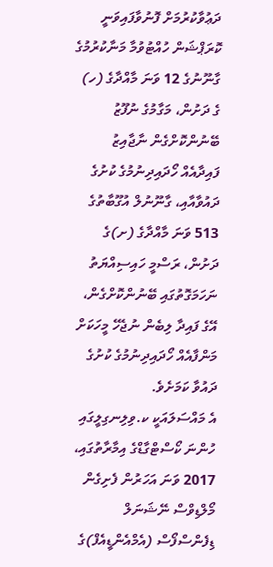ދަޢުވާކުރުމަށް ފޮނުވާފައިވަނީ ކޮރަޕްޝަން ހުއްޓުވުމާ މަނާކުރުމުގެ ގާނޫނުގެ 12 ވަނަ މާއްދާގެ (ހ) ގެ ދަށުން، މަގާމުގެ ނުފޫޒު ބޭނުންކޮށްގެން ނާޖާއިޒު ފައިދާއެއް ހޯދައިދިނުމުގެ ކުށުގެ ދައުވާއާއި، ގާނޫނުލް އުގޫބާތުގެ 513 ވަނަ މާއްދާގެ (ށ)ގެ ދަށުން، ރަސްމީ ހައިސިއްޔަތު ނަހަމަގޮތުގައި ބޭނުންކޮށްގެން، އޭގެ ފައިދާ ލިބެން ނުޖެހޭ މީހަކަށް މަންފާއެއް ހޯދައިދިނުމުގެ ކުށުގެ ދައުވާ ކަމަށެވެ.
އެ މައްސަލައަކީ ކ.ވިލިނގިލީގައި ހުންނަ ކޯސްޓްގާޑްގެ އިމާރާތުގައި، 2017 ވަނަ އަހަރުން ފެށިގެން މޯލްޑިވްސް ނޭޝަނަލް ޑިފެންސްފޯސް (އެމްއެންޑީއެފް)ގެ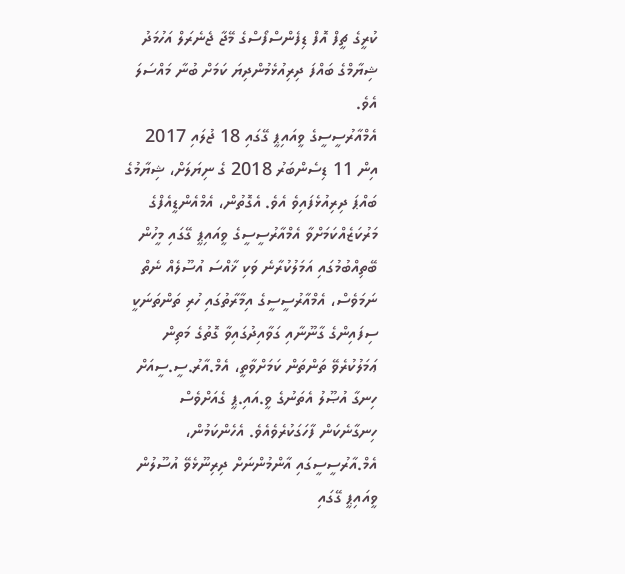ކުރީގެ ޗީފް އޮފް ޑިފެންސްފޯސްގެ މޭޖާ ޖެނެރަލް އަހުމަދު ޝިޔާމްގެ ބައްފަ ދިރިއުޅެމުންދިޔަ ކަމަށް ބުނާ މައްސަލަ އެވެ.
އެމްއާރުސީސީގެ ވީއައިޕީ ގޭގައި 18 ޖުލައި 2017 އިން 11 ޑިސެންބަރު 2018 ގެ ނިޔަލަށް، ޝިޔާމުގެ ބައްޕަ ދިރިއުޅެފައިވެ އެވެ. އެގޮތުން، އެމްއެންޑީއެފްގެ މަރުކަޒެއްކަމަށްވާ އެމްއާރުސީސީގެ ވީއައިޕީ ގޭގައި މީހުން ބޭތިއްބުމުގައި އަމަލުކުރާނެ ވަކި ޚާއްސަ އުސޫލެއް ނެތް ނަމަވެސް، އެމްއާރުސީސީގެ އިމާރާތުގައި ހުރި ތަންތަނަކީ ސިފައިންގެ ގާނޫނާއި ގަވާއިދުގައިވާ ގޮތުގެ މަތިން ޢަމަލުކުރެވޭ ތަންތަން ކަމަށްވާތީ، އެމް.އާރު.ސީ.ސީއަށް ހިނގާ އުޞޫލު އެތަނުގެ ވީ.އައި.ޕީ ގެއަށްވެސް ހިނގާނެކަން ފާހަގަކުރެވެއެވެ. އެހެންކަމުން، އެމް.އާރުސީސީގައި އާންމުންނަށް ދިރިނޫޅެވޭ އުސޫލުން ވީއައިޕީ ގޭގައި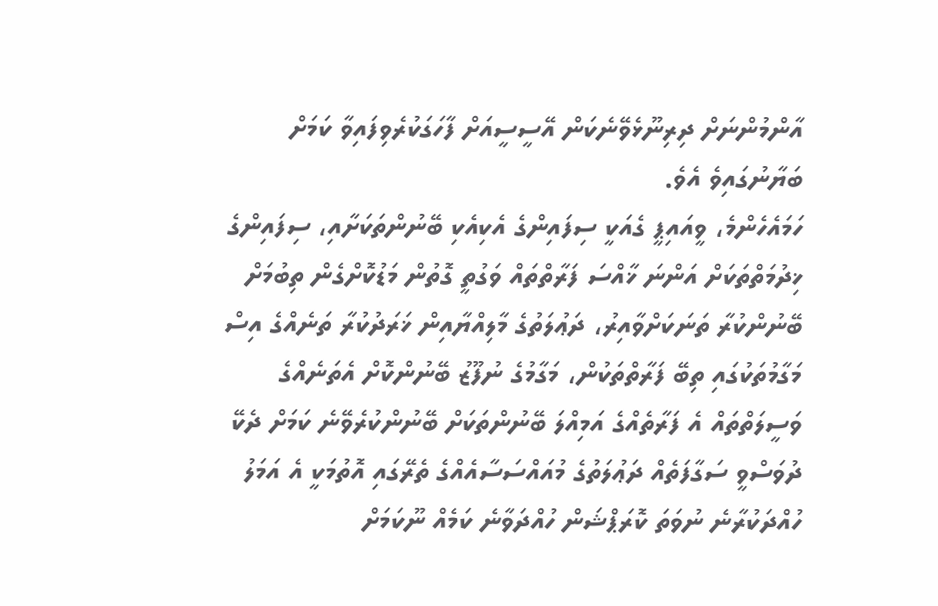އާންމުންނަށް ދިރިނޫޅެވޭނެކަން އޭސީސީއަށް ފާހަގަކުރެވިފައިވާ ކަމަށް ބަޔާނުގައިވެ އެވެ.
ހަމައެހެންމެ، ވީއައިޕީ ގެއަކީ ސިފައިންގެ އެކިއެކި ބޭނުންތަކަށާއި، ސިފައިންގެ ޚިދުމަތްތަކަށް އަންނަ ޚާއްސަ ފަރާތްތައް ވަގުތީ ގޮތުން މަޑުކޮށްގެން ތިބުމަށް ބޭނުންކުރާ ތަނަކަށްވާއިރު، ދަޢުލަތުގެ މާލިއްޔާއިން ޚަރަދުކުރާ ތަނެއްގެ އިސް މަގާމުތަކުގައި ތިބޭ ފަރާތްތަކުން، މަގާމުގެ ނުފޫޒު ބޭނުންކޮށް އެތަނެއްގެ ވަސީލަތްތައް އެ ފަރާތެއްގެ އަމިއްލަ ބޭނުންތަކަށް ބޭނުންކުރެވޭނެ ކަމަށް ދެކޭ ދުވަސްވީ ސަގާފަތެއް ދަޢުލަތުގެ މުއައްސަސާއެއްގެ ތެރޭގައި އޮތުމަކީ އެ އަމަލު ހުއްދަކުރާނެ ނުވަތަ ކޮރަޕްޝަން ހުއްދަވާނެ ކަމެއް ނޫކަމަށް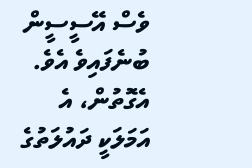ވެސް އޭސީސީން ބުނެފައިވެ އެވެ.
އެގޮތުން، އެ އަމަލަކީ ދައުލަތުގެ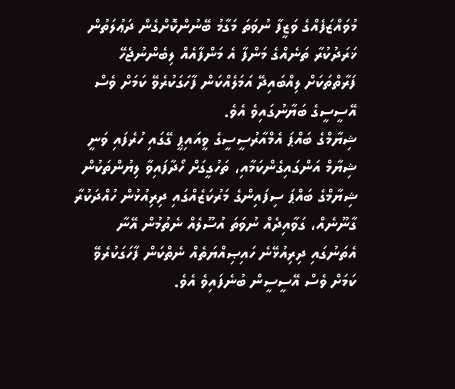މުވައްޒަފެއްގެ ވަޒީފާ ނުވަތަ މަގާމު ބޭނުންކޮށްގެން ދަޢުލަތުން ޚަރަދުކުރާ ތަނެއްގެ މަންފާ އެ މަންފާއެއް ލިބެންނުޖެހޭ ފަރާތްތަކަށް ލިއްބައިދޭ އަމަލެއްކަން ފާހަގަކުރެވޭ ކަމަށް ވެސް އޭސީސީގެ ބަޔާނުގައިވެ އެވެ.
ޝިޔާމްގެ ބައްޕަ އެމްއާރުސީސީގެ ވީއައިޕީ ގޭގައި ހުރެފައި ވަނީ ޝިޔާމް އަންގައިގެންކަމާއި، ތަހުގީގަށް ހޯދާފައިވާ ލިޔުންތަކުން ޝިޔާމްގެ ބައްޕަ ސިފައިންގެ މަރުކަޒެއްގައި ދިރިއުޅުން ހުއްދަކުރާ ގާނޫނެއް، ގަވާއިދެއް ނުވަތަ އުސޫލެއް ނެތުމުން އޭނާ އެތަނުގައި ދިރިއުޅޭނެ ހައިޞިއްޔަތެއް ނެތްކަން ފާހަގަކުރެވޭ ކަމަށް ވެސް އޭސީސީން ބުނެފައިވެ އެވެ.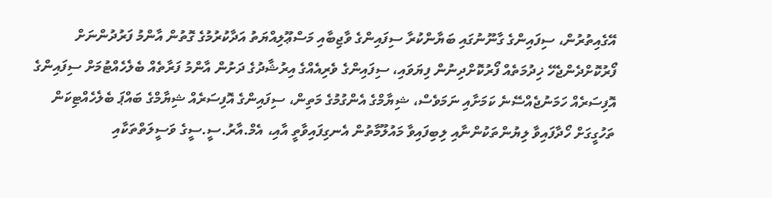އޭގެއިތުރުން، ސިފައިންގެ ގާނޫނުގައި ބަޔާންކުރާ ސިފައިންގެ ވާޖިބާއި މަސްޢޫލިއްޔަތު އަދާކުރުމުގެ ގޮތުން އާންމު ފަރުދުންނަށް ފޯރުކޮށްދެންޖެހޭ ޚިދުމަތެއް ފޯރުކޮށްދިނުން ފިޔަވައި، ސިފައިންގެ ވެރިއެއްގެ އިރުޝާދުގެ ދަށުން އާންމު ފަރާތެއް ބެލެހެއްޓުމަށް ސިފައިންގެ އޮފިސަރެއް ހަމަނުޖެއްސޭނެ ކަމަށާއި ނަމަވެސް، ޝިޔާމްގެ އެންގުމުގެ މަތިން، ސިފައިންގެ އޮފިސަރެއް ޝިޔާމްގެ ބައްޕަ ބެލެހެއްޓިކަން ތަހުގީގަށް ހޯދާފައިވާ ލިޔުންތަކުންނާއި ލިބިފައިވާ މައުލޫމާތުން އެނގިފައިވާތީ އާއި، އެމް.އާރު.ސީ.ސީގެ ވަސީލަތްތަކާއި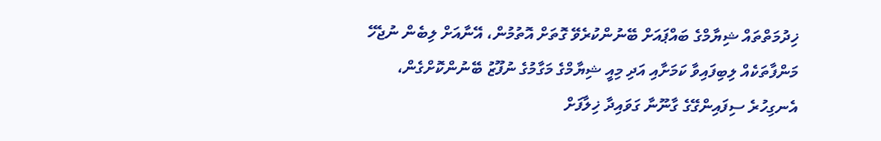ޚިދުމަތްތައް ޝިޔާމްގެ ބައްޕައަށް ބޭނުންކުރެވޭ ގޮތަށް އޮތުމުން، އޭނާއަށް ލިބެން ނުޖެހޭ މަންފާތަކެއް ލިބިފައިވާ ކަމަށާއި އަދި މިއީ ޝިޔާމްގެ މަގާމުގެ ނުފޫޒު ބޭނުންކޮށްގެން، އެނގިހުރެ ސިފައިންގޭގެ ގާނޫނާ ގަވައިދާ ޚިލާފަށް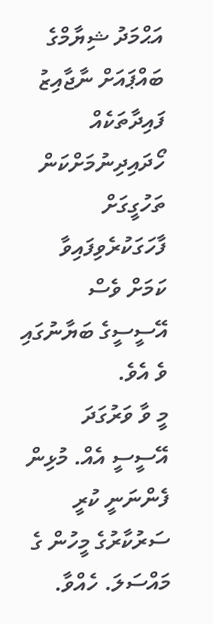އަޙްމަދު ޝިޔާމްގެ ބައްޕައަށް ނާޖާއިޒު ފައިދާތަކެއް ހޯދައިދިނުމަށްކަން ތަހުގީގަށް ފާހަގަކުރެވިފައިވާ ކަމަށް ވެސް އޭސީސީގެ ބަޔާނުގައި ވެ އެވެ.
މީ ވާ ވަރުގަދަ އޭސީސީ އެއް. މުޅިން ފެންނަނީ ކުރީ ސަރުކާރުގެ މީހުން ގެ މައްސަލަ. ހެއްވާ.